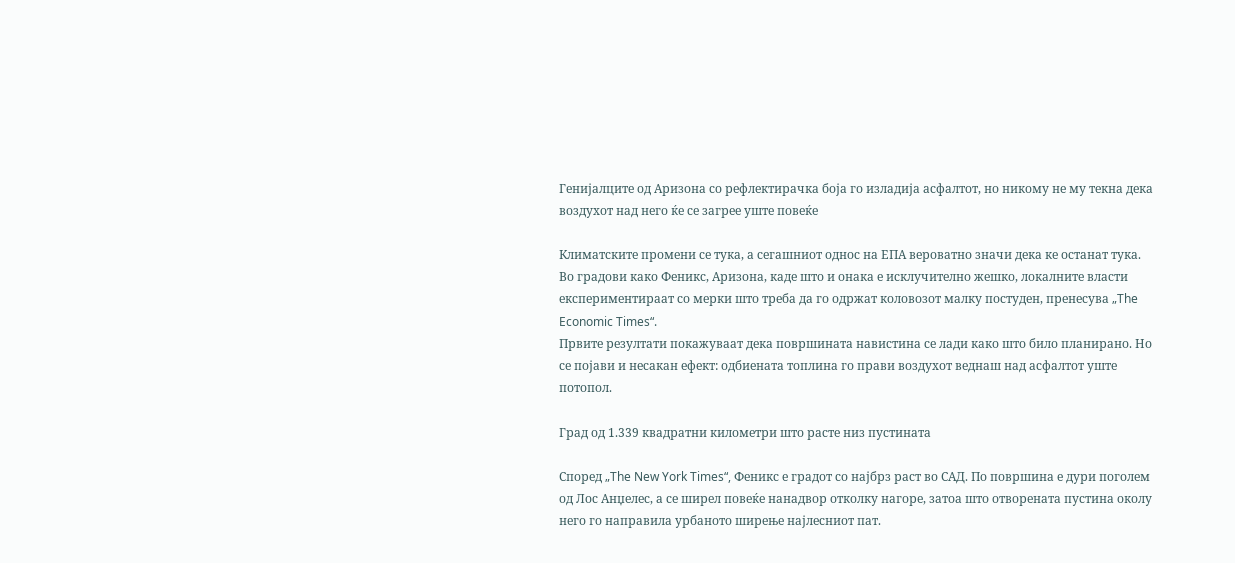Генијалците од Аризона со рефлектирачка боја го изладија асфалтот, но никому не му текна дека воздухот над него ќе се загрее уште повеќе

Климатските промени се тука, а сегашниот однос на ЕПА вероватно значи дека ке останат тука. Во градови како Феникс, Аризона, каде што и онака е исклучително жешко, локалните власти експериментираат со мерки што треба да го одржат коловозот малку постуден, пренесува „The Economic Times“.
Првите резултати покажуваат дека површината навистина се лади како што било планирано. Но се појави и несакан ефект: одбиената топлина го прави воздухот веднаш над асфалтот уште потопол.

Град од 1.339 квадратни километри што расте низ пустината

Според „The New York Times“, Феникс е градот со најбрз раст во САД. По површина е дури поголем од Лос Анџелес, а се ширел повеќе нанадвор отколку нагоре, затоа што отворената пустина околу него го направила урбаното ширење најлесниот пат.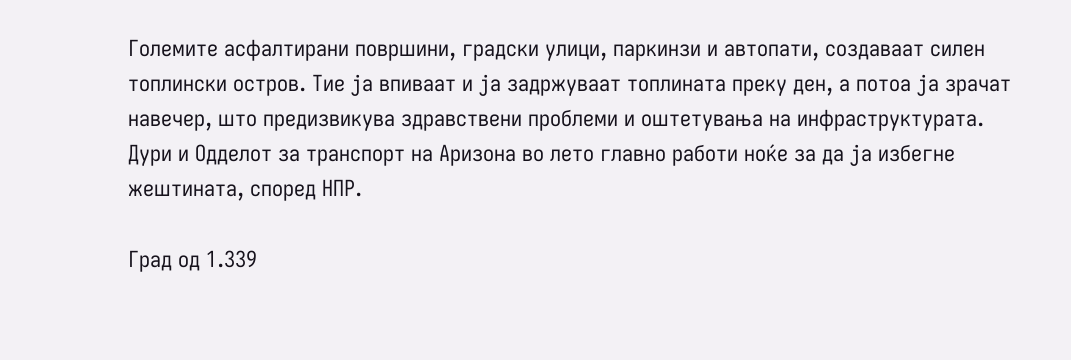Големите асфалтирани површини, градски улици, паркинзи и автопати, создаваат силен топлински остров. Тие ја впиваат и ја задржуваат топлината преку ден, а потоа ја зрачат навечер, што предизвикува здравствени проблеми и оштетувања на инфраструктурата.
Дури и Одделот за транспорт на Аризона во лето главно работи ноќе за да ја избегне жештината, според НПР.

Град од 1.339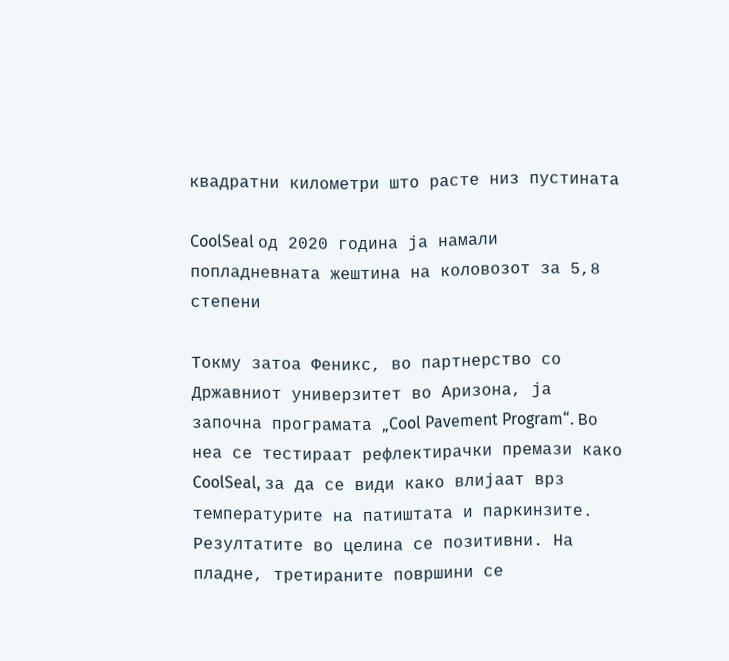квадратни километри што расте низ пустината

CoolSeal од 2020 година ја намали попладневната жештина на коловозот за 5,8 степени

Токму затоа Феникс, во партнерство со Државниот универзитет во Аризона, ја започна програмата „Cool Pavement Program“. Во неа се тестираат рефлектирачки премази како CoolSeal, за да се види како влијаат врз температурите на патиштата и паркинзите.
Резултатите во целина се позитивни. На пладне, третираните површини се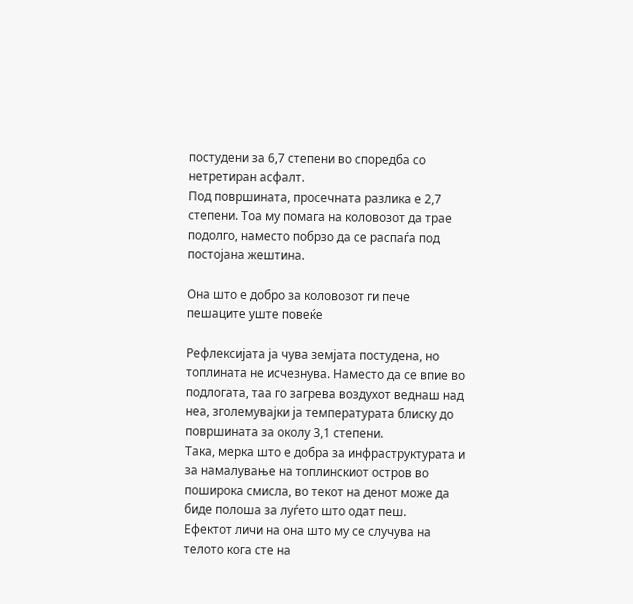постудени за 6,7 степени во споредба со нетретиран асфалт.
Под површината, просечната разлика е 2,7 степени. Тоа му помага на коловозот да трае подолго, наместо побрзо да се распаѓа под постојана жештина.

Она што е добро за коловозот ги пече пешаците уште повеќе

Рефлексијата ја чува земјата постудена, но топлината не исчезнува. Наместо да се впие во подлогата, таа го загрева воздухот веднаш над неа, зголемувајки ја температурата блиску до површината за околу 3,1 степени.
Така, мерка што е добра за инфраструктурата и за намалување на топлинскиот остров во поширока смисла, во текот на денот може да биде полоша за луѓето што одат пеш.
Ефектот личи на она што му се случува на телото кога сте на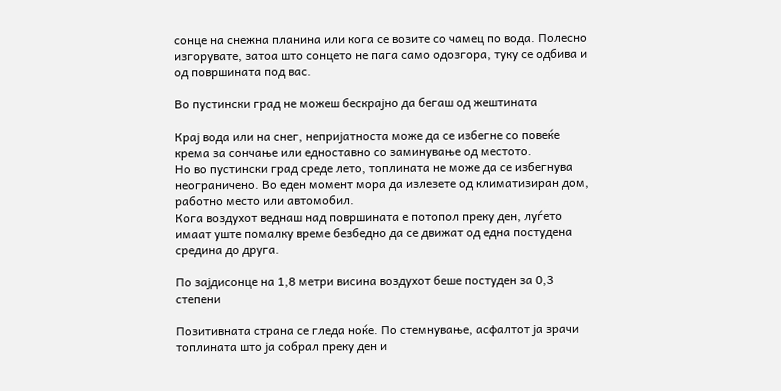сонце на снежна планина или кога се возите со чамец по вода. Полесно изгорувате, затоа што сонцето не пага само одозгора, туку се одбива и од површината под вас.

Во пустински град не можеш бескрајно да бегаш од жештината

Крај вода или на снег, непријатноста може да се избегне со повеќе крема за сончање или едноставно со заминување од местото.
Но во пустински град среде лето, топлината не може да се избегнува неограничено. Во еден момент мора да излезете од климатизиран дом, работно место или автомобил.
Кога воздухот веднаш над површината е потопол преку ден, луѓето имаат уште помалку време безбедно да се движат од една постудена средина до друга.

По зајдисонце на 1,8 метри висина воздухот беше постуден за 0,3 степени

Позитивната страна се гледа ноќе. По стемнување, асфалтот ја зрачи топлината што ја собрал преку ден и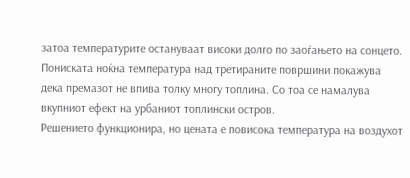затоа температурите остануваат високи долго по заоѓањето на сонцето.
Пониската ноќна температура над третираните површини покажува дека премазот не впива толку многу топлина. Со тоа се намалува вкупниот ефект на урбаниот топлински остров.
Решението функционира, но цената е повисока температура на воздухот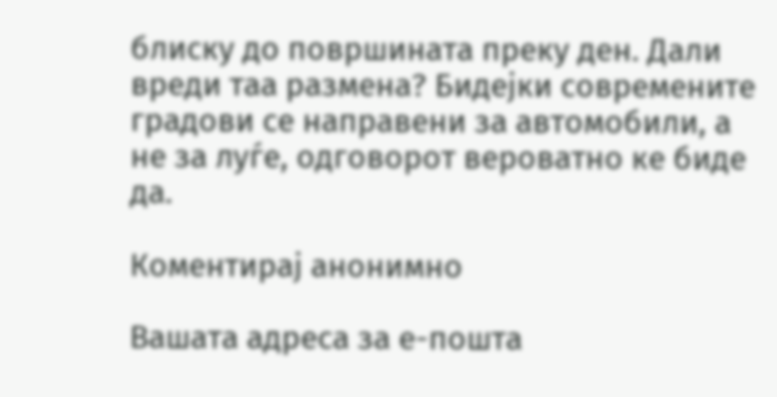блиску до површината преку ден. Дали вреди таа размена? Бидејки современите градови се направени за автомобили, а не за луѓе, одговорот вероватно ке биде да.

Коментирај анонимно

Вашата адреса за е-пошта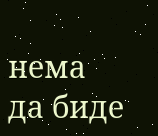нема да биде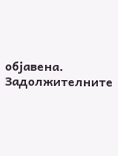објавена. Задолжителните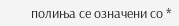полиња се означени со *